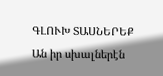ԳԼՈՒԽ ՏԱՍՆԵՐԵՔ
Ան իր սխալներէն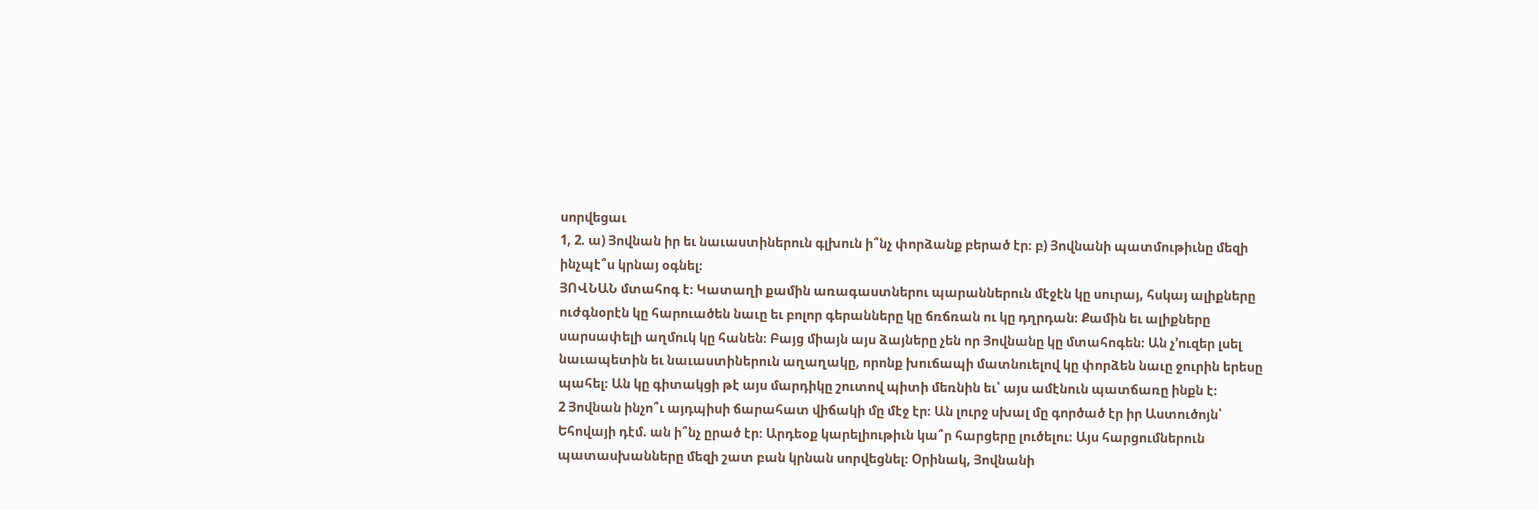սորվեցաւ
1, 2. ա) Յովնան իր եւ նաւաստիներուն գլխուն ի՞նչ փորձանք բերած էր։ բ) Յովնանի պատմութիւնը մեզի ինչպէ՞ս կրնայ օգնել։
ՅՈՎՆԱՆ մտահոգ է։ Կատաղի քամին առագաստներու պարաններուն մէջէն կը սուրայ, հսկայ ալիքները ուժգնօրէն կը հարուածեն նաւը եւ բոլոր գերանները կը ճռճռան ու կը դղրդան։ Քամին եւ ալիքները սարսափելի աղմուկ կը հանեն։ Բայց միայն այս ձայները չեն որ Յովնանը կը մտահոգեն։ Ան չ’ուզեր լսել նաւապետին եւ նաւաստիներուն աղաղակը, որոնք խուճապի մատնուելով կը փորձեն նաւը ջուրին երեսը պահել։ Ան կը գիտակցի թէ այս մարդիկը շուտով պիտի մեռնին եւ՝ այս ամէնուն պատճառը ինքն է։
2 Յովնան ինչո՞ւ այդպիսի ճարահատ վիճակի մը մէջ էր։ Ան լուրջ սխալ մը գործած էր իր Աստուծոյն՝ Եհովայի դէմ. ան ի՞նչ ըրած էր։ Արդեօք կարելիութիւն կա՞ր հարցերը լուծելու։ Այս հարցումներուն պատասխանները մեզի շատ բան կրնան սորվեցնել։ Օրինակ, Յովնանի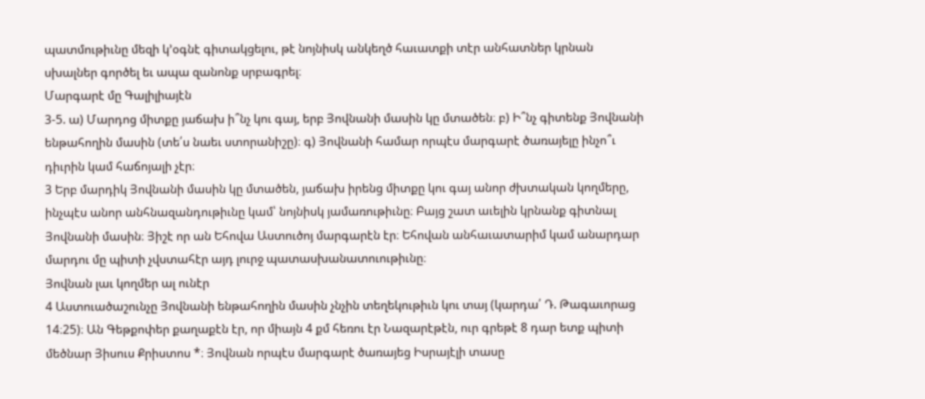պատմութիւնը մեզի կ’օգնէ գիտակցելու, թէ նոյնիսկ անկեղծ հաւատքի տէր անհատներ կրնան սխալներ գործել եւ ապա զանոնք սրբագրել։
Մարգարէ մը Գալիլիայէն
3-5. ա) Մարդոց միտքը յաճախ ի՞նչ կու գայ, երբ Յովնանի մասին կը մտածեն։ բ) Ի՞նչ գիտենք Յովնանի ենթահողին մասին (տե՛ս նաեւ ստորանիշը)։ գ) Յովնանի համար որպէս մարգարէ ծառայելը ինչո՞ւ դիւրին կամ հաճոյալի չէր։
3 Երբ մարդիկ Յովնանի մասին կը մտածեն, յաճախ իրենց միտքը կու գայ անոր ժխտական կողմերը, ինչպէս անոր անհնազանդութիւնը կամ՝ նոյնիսկ յամառութիւնը։ Բայց շատ աւելին կրնանք գիտնալ Յովնանի մասին։ Յիշէ որ ան Եհովա Աստուծոյ մարգարէն էր։ Եհովան անհաւատարիմ կամ անարդար մարդու մը պիտի չվստահէր այդ լուրջ պատասխանատուութիւնը։
Յովնան լաւ կողմեր ալ ունէր
4 Աստուածաշունչը Յովնանի ենթահողին մասին չնչին տեղեկութիւն կու տայ (կարդա՛ Դ. Թագաւորաց 14։25)։ Ան Գեթքոփեր քաղաքէն էր, որ միայն 4 քմ հեռու էր Նազարէթէն, ուր գրեթէ 8 դար ետք պիտի մեծնար Յիսուս Քրիստոս *։ Յովնան որպէս մարգարէ ծառայեց Իսրայէլի տասը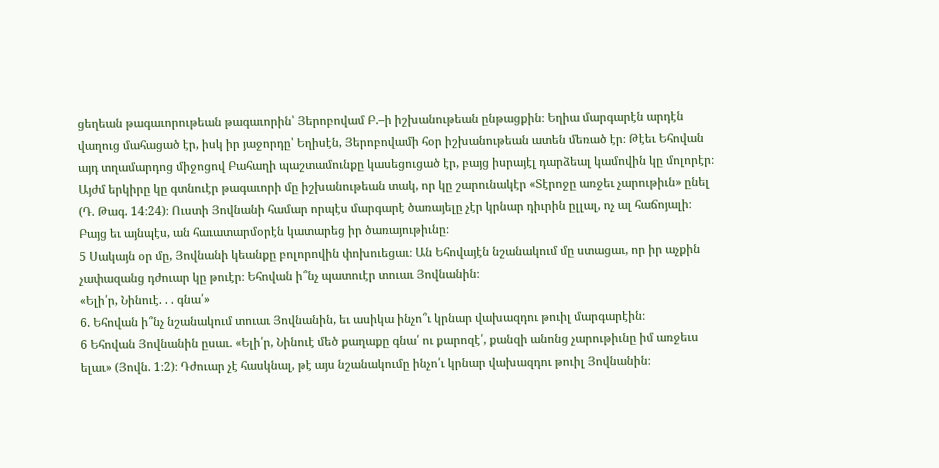ցեղեան թագաւորութեան թագաւորին՝ Յերոբովամ Բ.–ի իշխանութեան ընթացքին։ Եղիա մարգարէն արդէն վաղուց մահացած էր, իսկ իր յաջորդը՝ Եղիսէն, Յերոբովամի հօր իշխանութեան ատեն մեռած էր։ Թէեւ Եհովան այդ տղամարդոց միջոցով Բահաղի պաշտամունքը կասեցուցած էր, բայց իսրայէլ դարձեալ կամովին կը մոլորէր։ Այժմ երկիրը կը գտնուէր թագաւորի մը իշխանութեան տակ, որ կը շարունակէր «Տէրոջը առջեւ չարութիւն» ընել (Դ. Թագ. 14։24)։ Ուստի Յովնանի համար որպէս մարգարէ ծառայելը չէր կրնար դիւրին ըլլալ, ոչ ալ հաճոյալի։ Բայց եւ այնպէս, ան հաւատարմօրէն կատարեց իր ծառայութիւնը։
5 Սակայն օր մը, Յովնանի կեանքը բոլորովին փոխուեցաւ։ Ան Եհովայէն նշանակում մը ստացաւ, որ իր աչքին չափազանց դժուար կը թուէր։ Եհովան ի՞նչ պատուէր տուաւ Յովնանին։
«Ելի՛ր, Նինուէ. . . գնա՛»
6. Եհովան ի՞նչ նշանակում տուաւ Յովնանին, եւ ասիկա ինչո՞ւ կրնար վախազդու թուիլ մարգարէին։
6 Եհովան Յովնանին ըսաւ. «Ելի՛ր, Նինուէ մեծ քաղաքը գնա՛ ու քարոզէ՛, քանզի անոնց չարութիւնը իմ առջեւս ելաւ» (Յովն. 1։2)։ Դժուար չէ հասկնալ, թէ այս նշանակումը ինչո՛ւ կրնար վախազդու թուիլ Յովնանին։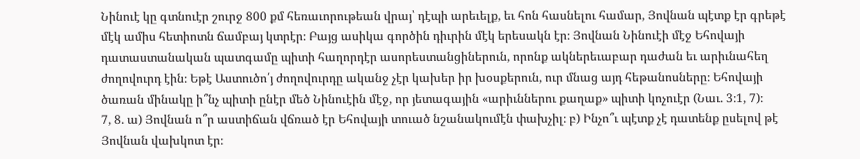Նինուէ կը գտնուէր շուրջ 800 քմ հեռաւորութեան վրայ՝ դէպի արեւելք, եւ հոն հասնելու համար, Յովնան պէտք էր գրեթէ մէկ ամիս հետիոտն ճամբայ կտրէր։ Բայց ասիկա գործին դիւրին մէկ երեսակն էր։ Յովնան Նինուէի մէջ Եհովայի դատաստանական պատգամը պիտի հաղորդէր ասորեստանցիներուն, որոնք ակներեւաբար դաժան եւ արիւնահեղ ժողովուրդ էին։ Եթէ Աստուծո՛յ ժողովուրդը ականջ չէր կախեր իր խօսքերուն, ուր մնաց այդ հեթանոսները։ Եհովայի ծառան մինակը ի՞նչ պիտի ընէր մեծ Նինուէին մէջ, որ յետագային «արիւններու քաղաք» պիտի կոչուէր (Նաւ. 3։1, 7)։
7, 8. ա) Յովնան ո՞ր աստիճան վճռած էր Եհովայի տուած նշանակումէն փախչիլ։ բ) Ինչո՞ւ պէտք չէ դատենք ըսելով թէ Յովնան վախկոտ էր։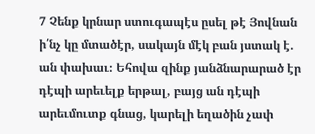7 Չենք կրնար ստուգապէս ըսել թէ Յովնան ի՛նչ կը մտածէր, սակայն մէկ բան յստակ է. ան փախաւ։ Եհովա զինք յանձնարարած էր դէպի արեւելք երթալ, բայց ան դէպի արեւմուտք գնաց, կարելի եղածին չափ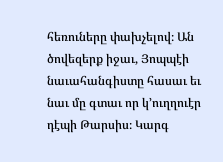հեռուները փախչելով։ Ան ծովեզերք իջաւ, Յոպպէի նաւահանգիստը հասաւ եւ նաւ մը գտաւ որ կ’ուղղուէր դէպի Թարսիս։ Կարգ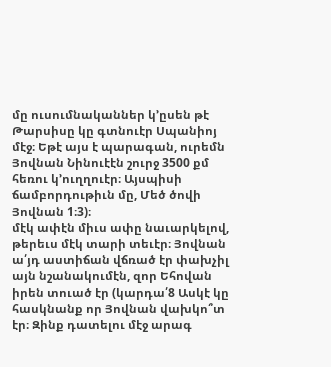մը ուսումնականներ կ’ըսեն թէ Թարսիսը կը գտնուէր Սպանիոյ մէջ։ Եթէ այս է պարագան, ուրեմն Յովնան Նինուէէն շուրջ 3500 քմ հեռու կ’ուղղուէր։ Այսպիսի ճամբորդութիւն մը, Մեծ ծովի Յովնան 1։3)։
մէկ ափէն միւս ափը նաւարկելով, թերեւս մէկ տարի տեւէր։ Յովնան ա՛յդ աստիճան վճռած էր փախչիլ այն նշանակումէն, զոր Եհովան իրեն տուած էր (կարդա՛8 Ասկէ կը հասկնանք որ Յովնան վախկո՞տ էր։ Զինք դատելու մէջ արագ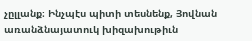չըլլանք։ Ինչպէս պիտի տեսնենք, Յովնան առանձնայատուկ խիզախութիւն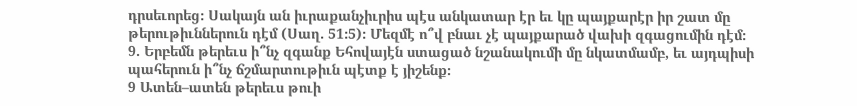դրսեւորեց։ Սակայն ան իւրաքանչիւրիս պէս անկատար էր եւ կը պայքարէր իր շատ մը թերութիւններուն դէմ (Սաղ. 51։5)։ Մեզմէ ո՞վ բնաւ չէ պայքարած վախի զգացումին դէմ։
9. Երբեմն թերեւս ի՞նչ զգանք Եհովայէն ստացած նշանակումի մը նկատմամբ, եւ այդպիսի պահերուն ի՞նչ ճշմարտութիւն պէտք է յիշենք։
9 Ատեն–ատեն թերեւս թուի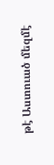թէ Աստուած մեզմէ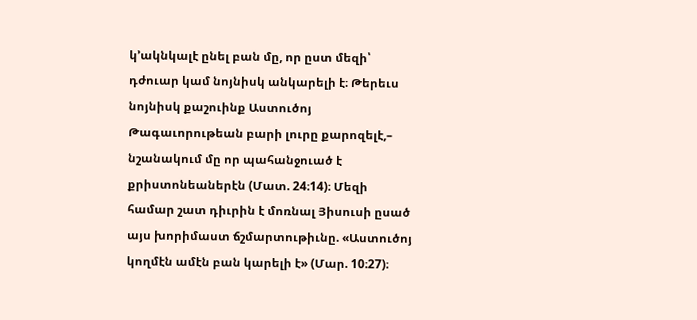կ’ակնկալէ ընել բան մը, որ ըստ մեզի՝ դժուար կամ նոյնիսկ անկարելի է։ Թերեւս նոյնիսկ քաշուինք Աստուծոյ Թագաւորութեան բարի լուրը քարոզելէ,– նշանակում մը որ պահանջուած է քրիստոնեաներէն (Մատ. 24։14)։ Մեզի համար շատ դիւրին է մոռնալ Յիսուսի ըսած այս խորիմաստ ճշմարտութիւնը. «Աստուծոյ կողմէն ամէն բան կարելի է» (Մար. 10։27)։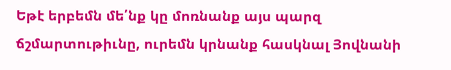Եթէ երբեմն մե՛նք կը մոռնանք այս պարզ ճշմարտութիւնը, ուրեմն կրնանք հասկնալ Յովնանի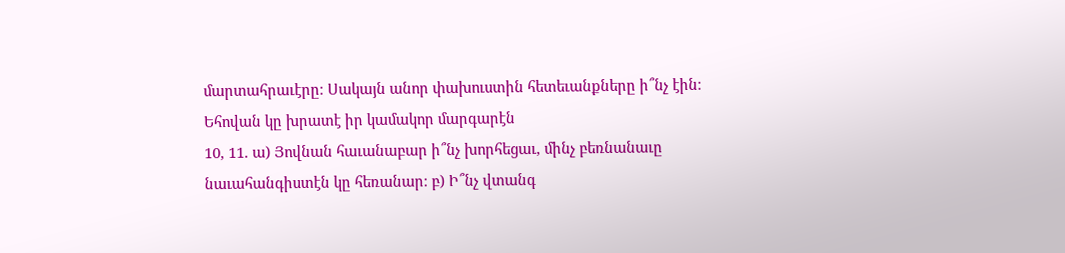մարտահրաւէրը։ Սակայն անոր փախուստին հետեւանքները ի՞նչ էին։
Եհովան կը խրատէ իր կամակոր մարգարէն
10, 11. ա) Յովնան հաւանաբար ի՞նչ խորհեցաւ, մինչ բեռնանաւը նաւահանգիստէն կը հեռանար։ բ) Ի՞նչ վտանգ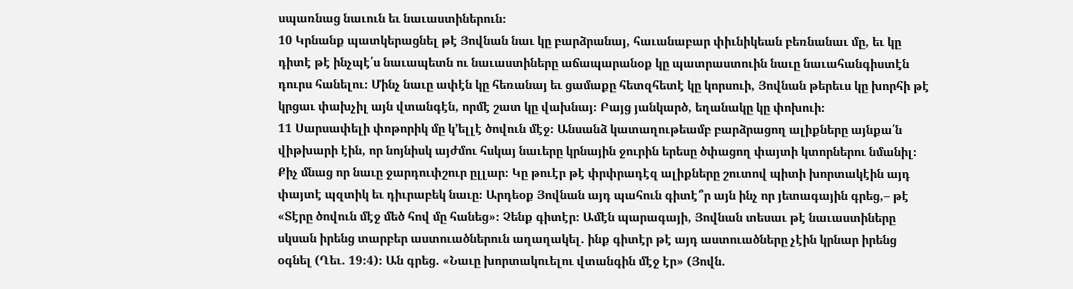սպառնաց նաւուն եւ նաւաստիներուն։
10 Կրնանք պատկերացնել թէ Յովնան նաւ կը բարձրանայ, հաւանաբար փիւնիկեան բեռնանաւ մը, եւ կը դիտէ թէ ինչպէ՛ս նաւապետն ու նաւաստիները աճապարանօք կը պատրաստուին նաւը նաւահանգիստէն դուրս հանելու։ Մինչ նաւը ափէն կը հեռանայ եւ ցամաքը հետզհետէ կը կորսուի, Յովնան թերեւս կը խորհի թէ կրցաւ փախչիլ այն վտանգէն, որմէ շատ կը վախնայ։ Բայց յանկարծ, եղանակը կը փոխուի։
11 Սարսափելի փոթորիկ մը կ’ելլէ ծովուն մէջ։ Անսանձ կատաղութեամբ բարձրացող ալիքները այնքա՛ն վիթխարի էին, որ նոյնիսկ այժմու հսկայ նաւերը կրնային ջուրին երեսը ծփացող փայտի կտորներու նմանիլ։ Քիչ մնաց որ նաւը ջարդուփշուր ըլլար։ Կը թուէր թէ փրփրադէզ ալիքները շուտով պիտի խորտակէին այդ փայտէ պզտիկ եւ դիւրաբեկ նաւը։ Արդեօք Յովնան այդ պահուն գիտէ՞ր այն ինչ որ յետագային գրեց,– թէ «Տէրը ծովուն մէջ մեծ հով մը հանեց»։ Չենք գիտէր։ Ամէն պարագայի, Յովնան տեսաւ թէ նաւաստիները սկսան իրենց տարբեր աստուածներուն աղաղակել. ինք գիտէր թէ այդ աստուածները չէին կրնար իրենց օգնել (Ղեւ. 19։4)։ Ան գրեց. «Նաւը խորտակուելու վտանգին մէջ էր» (Յովն.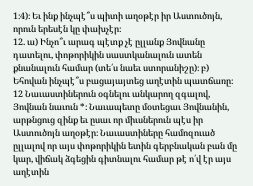1։4)։ Եւ ինք ինչպէ՞ս պիտի աղօթէր իր Աստուծոյն, որուն երեսէն կը փախչէր։
12. ա) Ինչո՞ւ արագ պէտք չէ ըլլանք Յովնանը դատելու, փոթորիկին սաստկանալուն ատեն քնանալուն համար (տե՛ս նաեւ ստորանիշը)։ բ) Եհովան ինչպէ՞ս բացայայտեց աղէտին պատճառը։
12 Նաւաստիներուն օգնելու անկարող զգալով, Յովնան նաւուն *։ Նաւապետը մօտեցաւ Յովնանին, արթնցուց զինք եւ ըսաւ որ միւսներուն պէս իր Աստուծոյն աղօթէր։ Նաւաստիները համոզուած ըլլալով որ այս փոթորիկին ետին գերբնական բան մը կար, վիճակ ձգեցին գիտնալու համար թէ ո՛վ էր այս աղէտին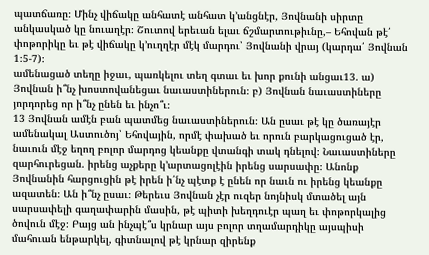պատճառը։ Մինչ վիճակը անհատէ անհատ կ’անցնէր, Յովնանի սիրտը անկասկած կը նուաղէր։ Շուտով երեւան ելաւ ճշմարտութիւնը,– Եհովան թէ՛ փոթորիկը եւ թէ վիճակը կ’ուղղէր մէկ մարդու՝ Յովնանի վրայ (կարդա՛ Յովնան 1։5-7)։
ամենացած տեղը իջաւ, պառկելու տեղ գտաւ եւ խոր քունի անցաւ13. ա) Յովնան ի՞նչ խոստովանեցաւ նաւաստիներուն։ բ) Յովնան նաւաստիները յորդորեց որ ի՞նչ ընեն եւ ինչո՞ւ։
13 Յովնան ամէն բան պատմեց նաւաստիներուն։ Ան ըսաւ թէ կը ծառայէր ամենակալ Աստուծոյ՝ Եհովային, որմէ փախած եւ որուն բարկացուցած էր, նաւուն մէջ եղող բոլոր մարդոց կեանքը վտանգի տակ դնելով։ Նաւաստիները զարհուրեցան. իրենց աչքերը կ’արտացոլէին իրենց սարսափը։ Անոնք Յովնանին հարցուցին թէ իրեն ի՛նչ պէտք է ընեն որ նաւն ու իրենց կեանքը ազատեն։ Ան ի՞նչ ըսաւ։ Թերեւս Յովնան չէր ուզեր նոյնիսկ մտածել այն սարսափելի գաղափարին մասին, թէ պիտի խեղդուէր պաղ եւ փոթորկալից ծովուն մէջ։ Բայց ան ինչպէ՞ս կրնար այս բոլոր տղամարդիկը այսպիսի մահուան ենթարկել, գիտնալով թէ կրնար զիրենք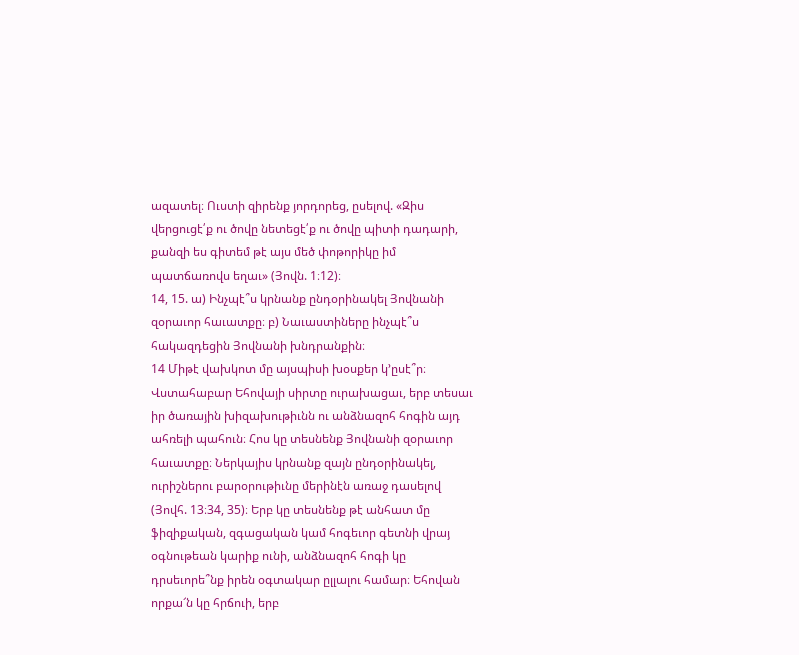ազատել։ Ուստի զիրենք յորդորեց, ըսելով. «Զիս վերցուցէ՛ք ու ծովը նետեցէ՛ք ու ծովը պիտի դադարի, քանզի ես գիտեմ թէ այս մեծ փոթորիկը իմ պատճառովս եղաւ» (Յովն. 1։12)։
14, 15. ա) Ինչպէ՞ս կրնանք ընդօրինակել Յովնանի զօրաւոր հաւատքը։ բ) Նաւաստիները ինչպէ՞ս հակազդեցին Յովնանի խնդրանքին։
14 Միթէ վախկոտ մը այսպիսի խօսքեր կ’ըսէ՞ր։ Վստահաբար Եհովայի սիրտը ուրախացաւ, երբ տեսաւ իր ծառային խիզախութիւնն ու անձնազոհ հոգին այդ ահռելի պահուն։ Հոս կը տեսնենք Յովնանի զօրաւոր հաւատքը։ Ներկայիս կրնանք զայն ընդօրինակել, ուրիշներու բարօրութիւնը մերինէն առաջ դասելով (Յովհ. 13։34, 35)։ Երբ կը տեսնենք թէ անհատ մը ֆիզիքական, զգացական կամ հոգեւոր գետնի վրայ օգնութեան կարիք ունի, անձնազոհ հոգի կը դրսեւորե՞նք իրեն օգտակար ըլլալու համար։ Եհովան որքա՜ն կը հրճուի, երբ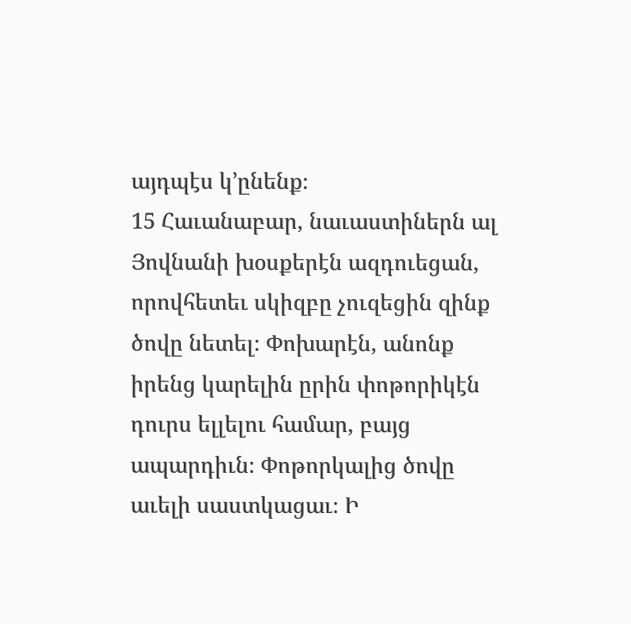այդպէս կ’ընենք։
15 Հաւանաբար, նաւաստիներն ալ Յովնանի խօսքերէն ազդուեցան, որովհետեւ սկիզբը չուզեցին զինք ծովը նետել։ Փոխարէն, անոնք իրենց կարելին ըրին փոթորիկէն դուրս ելլելու համար, բայց ապարդիւն։ Փոթորկալից ծովը աւելի սաստկացաւ։ Ի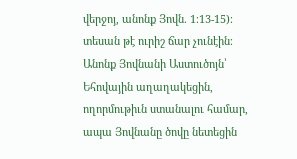վերջոյ, անոնք Յովն. 1։13-15)։
տեսան թէ ուրիշ ճար չունէին։ Անոնք Յովնանի Աստուծոյն՝ Եհովային աղաղակեցին, ողորմութիւն ստանալու համար, ապա Յովնանը ծովը նետեցին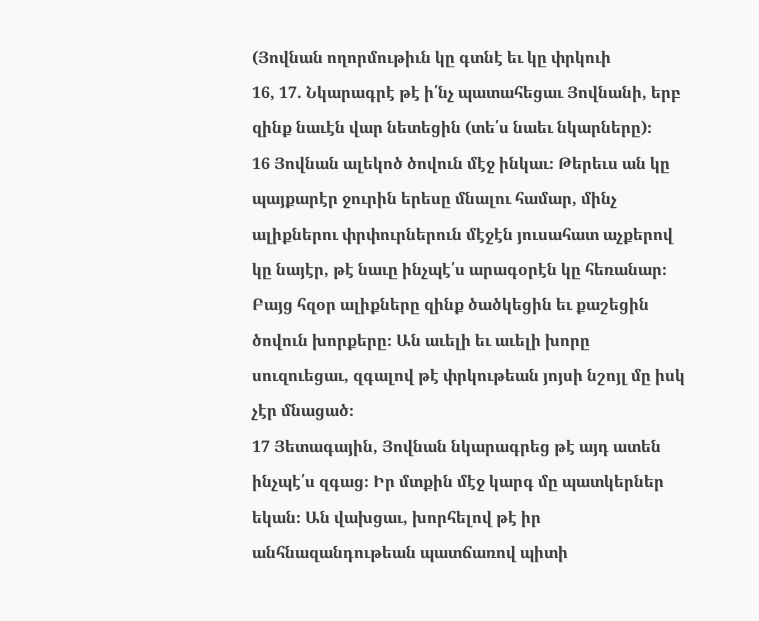(Յովնան ողորմութիւն կը գտնէ եւ կը փրկուի
16, 17. Նկարագրէ թէ ի՛նչ պատահեցաւ Յովնանի, երբ զինք նաւէն վար նետեցին (տե՛ս նաեւ նկարները)։
16 Յովնան ալեկոծ ծովուն մէջ ինկաւ։ Թերեւս ան կը պայքարէր ջուրին երեսը մնալու համար, մինչ ալիքներու փրփուրներուն մէջէն յուսահատ աչքերով կը նայէր, թէ նաւը ինչպէ՛ս արագօրէն կը հեռանար։ Բայց հզօր ալիքները զինք ծածկեցին եւ քաշեցին ծովուն խորքերը։ Ան աւելի եւ աւելի խորը սուզուեցաւ, զգալով թէ փրկութեան յոյսի նշոյլ մը իսկ չէր մնացած։
17 Յետագային, Յովնան նկարագրեց թէ այդ ատեն ինչպէ՛ս զգաց։ Իր մտքին մէջ կարգ մը պատկերներ եկան։ Ան վախցաւ, խորհելով թէ իր անհնազանդութեան պատճառով պիտի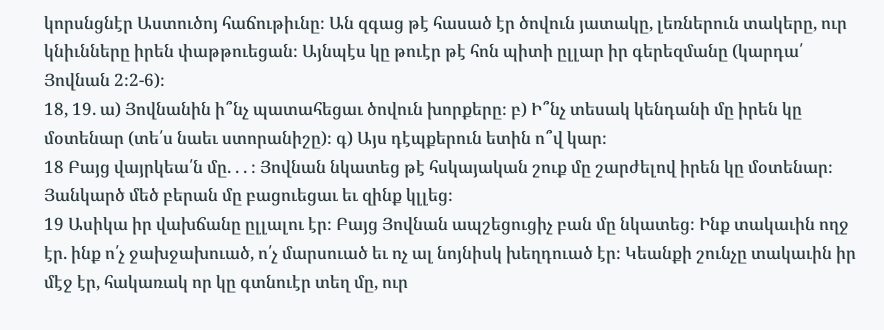կորսնցնէր Աստուծոյ հաճութիւնը։ Ան զգաց թէ հասած էր ծովուն յատակը, լեռներուն տակերը, ուր կնիւնները իրեն փաթթուեցան։ Այնպէս կը թուէր թէ հոն պիտի ըլլար իր գերեզմանը (կարդա՛ Յովնան 2։2-6)։
18, 19. ա) Յովնանին ի՞նչ պատահեցաւ ծովուն խորքերը։ բ) Ի՞նչ տեսակ կենդանի մը իրեն կը մօտենար (տե՛ս նաեւ ստորանիշը)։ գ) Այս դէպքերուն ետին ո՞վ կար։
18 Բայց վայրկեա՛ն մը. . . ։ Յովնան նկատեց թէ հսկայական շուք մը շարժելով իրեն կը մօտենար։ Յանկարծ մեծ բերան մը բացուեցաւ եւ զինք կլլեց։
19 Ասիկա իր վախճանը ըլլալու էր։ Բայց Յովնան ապշեցուցիչ բան մը նկատեց։ Ինք տակաւին ողջ էր. ինք ո՛չ ջախջախուած, ո՛չ մարսուած եւ ոչ ալ նոյնիսկ խեղդուած էր։ Կեանքի շունչը տակաւին իր մէջ էր, հակառակ որ կը գտնուէր տեղ մը, ուր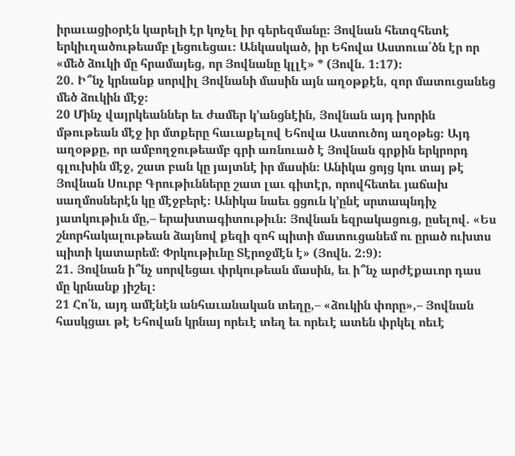իրաւացիօրէն կարելի էր կոչել իր գերեզմանը։ Յովնան հետզհետէ երկիւղածութեամբ լեցուեցաւ։ Անկասկած, իր Եհովա Աստուա՛ծն էր որ «մեծ ձուկի մը հրամայեց, որ Յովնանը կլլէ» * (Յովն. 1։17)։
20. Ի՞նչ կրնանք սորվիլ Յովնանի մասին այն աղօթքէն, զոր մատուցանեց մեծ ձուկին մէջ։
20 Մինչ վայրկեաններ եւ ժամեր կ’անցնէին, Յովնան այդ խորին մթութեան մէջ իր մտքերը հաւաքելով Եհովա Աստուծոյ աղօթեց։ Այդ աղօթքը, որ ամբողջութեամբ գրի առնուած է Յովնան գրքին երկրորդ գլուխին մէջ, շատ բան կը յայտնէ իր մասին։ Անիկա ցոյց կու տայ թէ Յովնան Սուրբ Գրութիւնները շատ լաւ գիտէր, որովհետեւ յաճախ սաղմոսներէն կը մէջբերէ։ Անիկա նաեւ ցցուն կ’ընէ սրտապնդիչ յատկութիւն մը,– երախտագիտութիւն։ Յովնան եզրակացուց, ըսելով. «Ես շնորհակալութեան ձայնով քեզի զոհ պիտի մատուցանեմ ու ըրած ուխտս պիտի կատարեմ։ Փրկութիւնը Տէրոջմէն է» (Յովն. 2։9)։
21. Յովնան ի՞նչ սորվեցաւ փրկութեան մասին, եւ ի՞նչ արժէքաւոր դաս մը կրնանք յիշել։
21 Հո՛ն, այդ ամէնէն անհաւանական տեղը,– «ձուկին փորը»,– Յովնան հասկցաւ թէ Եհովան կրնայ որեւէ տեղ եւ որեւէ ատեն փրկել ոեւէ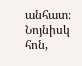անհատ։ Նոյնիսկ հոն,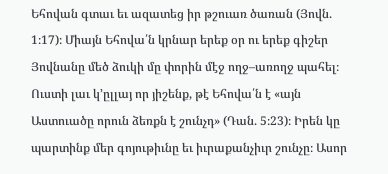Եհովան գտաւ եւ ազատեց իր թշուառ ծառան (Յովն. 1։17)։ Միայն Եհովա՛ն կրնար երեք օր ու երեք գիշեր Յովնանը մեծ ձուկի մը փորին մէջ ողջ–առողջ պահել։ Ուստի լաւ կ’ըլլայ որ յիշենք, թէ Եհովա՛ն է «այն Աստուածը որուն ձեռքն է շունչդ» (Դան. 5։23)։ Իրեն կը պարտինք մեր գոյութիւնը եւ իւրաքանչիւր շունչը։ Ասոր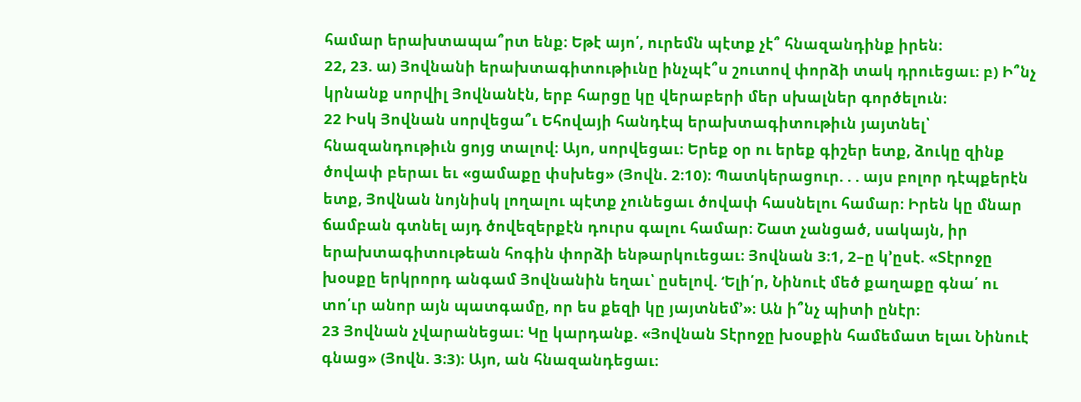համար երախտապա՞րտ ենք։ Եթէ այո՛, ուրեմն պէտք չէ՞ հնազանդինք իրեն։
22, 23. ա) Յովնանի երախտագիտութիւնը ինչպէ՞ս շուտով փորձի տակ դրուեցաւ։ բ) Ի՞նչ կրնանք սորվիլ Յովնանէն, երբ հարցը կը վերաբերի մեր սխալներ գործելուն։
22 Իսկ Յովնան սորվեցա՞ւ Եհովայի հանդէպ երախտագիտութիւն յայտնել՝ հնազանդութիւն ցոյց տալով։ Այո, սորվեցաւ։ Երեք օր ու երեք գիշեր ետք, ձուկը զինք ծովափ բերաւ եւ «ցամաքը փսխեց» (Յովն. 2։10)։ Պատկերացուր. . . այս բոլոր դէպքերէն ետք, Յովնան նոյնիսկ լողալու պէտք չունեցաւ ծովափ հասնելու համար։ Իրեն կը մնար ճամբան գտնել այդ ծովեզերքէն դուրս գալու համար։ Շատ չանցած, սակայն, իր երախտագիտութեան հոգին փորձի ենթարկուեցաւ։ Յովնան 3։1, 2–ը կ’ըսէ. «Տէրոջը խօսքը երկրորդ անգամ Յովնանին եղաւ՝ ըսելով. ‘Ելի՛ր, Նինուէ մեծ քաղաքը գնա՛ ու տո՛ւր անոր այն պատգամը, որ ես քեզի կը յայտնեմ’»։ Ան ի՞նչ պիտի ընէր։
23 Յովնան չվարանեցաւ։ Կը կարդանք. «Յովնան Տէրոջը խօսքին համեմատ ելաւ Նինուէ գնաց» (Յովն. 3։3)։ Այո, ան հնազանդեցաւ։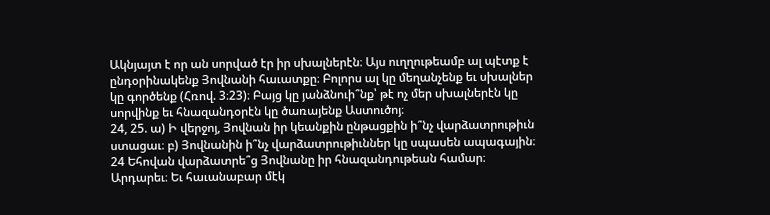Ակնյայտ է որ ան սորված էր իր սխալներէն։ Այս ուղղութեամբ ալ պէտք է ընդօրինակենք Յովնանի հաւատքը։ Բոլորս ալ կը մեղանչենք եւ սխալներ կը գործենք (Հռով. 3։23)։ Բայց կը յանձնուի՞նք՝ թէ ոչ մեր սխալներէն կը սորվինք եւ հնազանդօրէն կը ծառայենք Աստուծոյ։
24, 25. ա) Ի վերջոյ, Յովնան իր կեանքին ընթացքին ի՞նչ վարձատրութիւն ստացաւ։ բ) Յովնանին ի՞նչ վարձատրութիւններ կը սպասեն ապագային։
24 Եհովան վարձատրե՞ց Յովնանը իր հնազանդութեան համար։ Արդարեւ։ Եւ հաւանաբար մէկ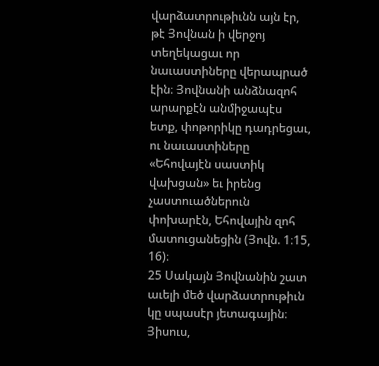վարձատրութիւնն այն էր, թէ Յովնան ի վերջոյ տեղեկացաւ որ նաւաստիները վերապրած էին։ Յովնանի անձնազոհ արարքէն անմիջապէս ետք, փոթորիկը դադրեցաւ, ու նաւաստիները «Եհովայէն սաստիկ վախցան» եւ իրենց չաստուածներուն փոխարէն, Եհովային զոհ մատուցանեցին (Յովն. 1։15, 16)։
25 Սակայն Յովնանին շատ աւելի մեծ վարձատրութիւն կը սպասէր յետագային։ Յիսուս,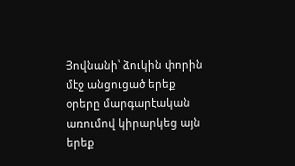Յովնանի՝ ձուկին փորին մէջ անցուցած երեք օրերը մարգարէական առումով կիրարկեց այն երեք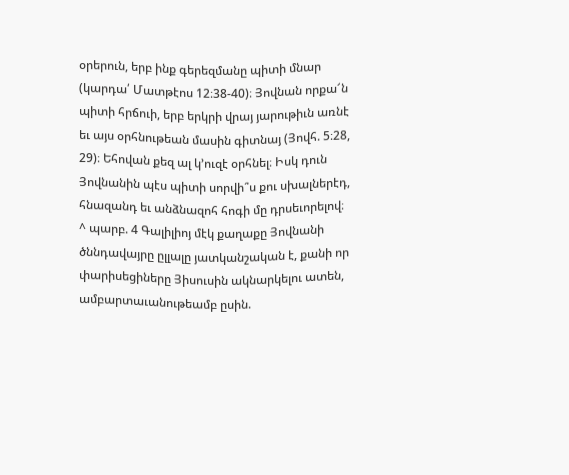օրերուն, երբ ինք գերեզմանը պիտի մնար (կարդա՛ Մատթէոս 12։38-40)։ Յովնան որքա՜ն պիտի հրճուի, երբ երկրի վրայ յարութիւն առնէ եւ այս օրհնութեան մասին գիտնայ (Յովհ. 5։28, 29)։ Եհովան քեզ ալ կ’ուզէ օրհնել։ Իսկ դուն Յովնանին պէս պիտի սորվի՞ս քու սխալներէդ, հնազանդ եւ անձնազոհ հոգի մը դրսեւորելով։
^ պարբ. 4 Գալիլիոյ մէկ քաղաքը Յովնանի ծննդավայրը ըլլալը յատկանշական է, քանի որ փարիսեցիները Յիսուսին ակնարկելու ատեն, ամբարտաւանութեամբ ըսին.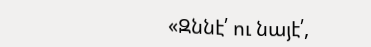«Զննէ՛ ու նայէ՛,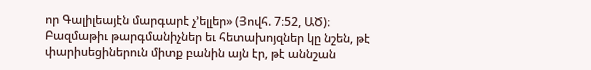որ Գալիլեայէն մարգարէ չ’ելլեր» (Յովհ. 7։52, ԱԾ)։ Բազմաթիւ թարգմանիչներ եւ հետախոյզներ կը նշեն, թէ փարիսեցիներուն միտք բանին այն էր, թէ աննշան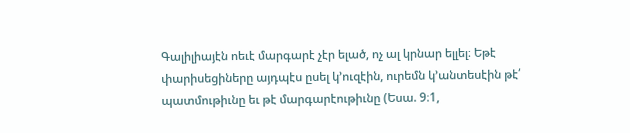Գալիլիայէն ոեւէ մարգարէ չէր ելած, ոչ ալ կրնար ելլել։ Եթէ փարիսեցիները այդպէս ըսել կ’ուզէին, ուրեմն կ’անտեսէին թէ՛ պատմութիւնը եւ թէ մարգարէութիւնը (Եսա. 9։1,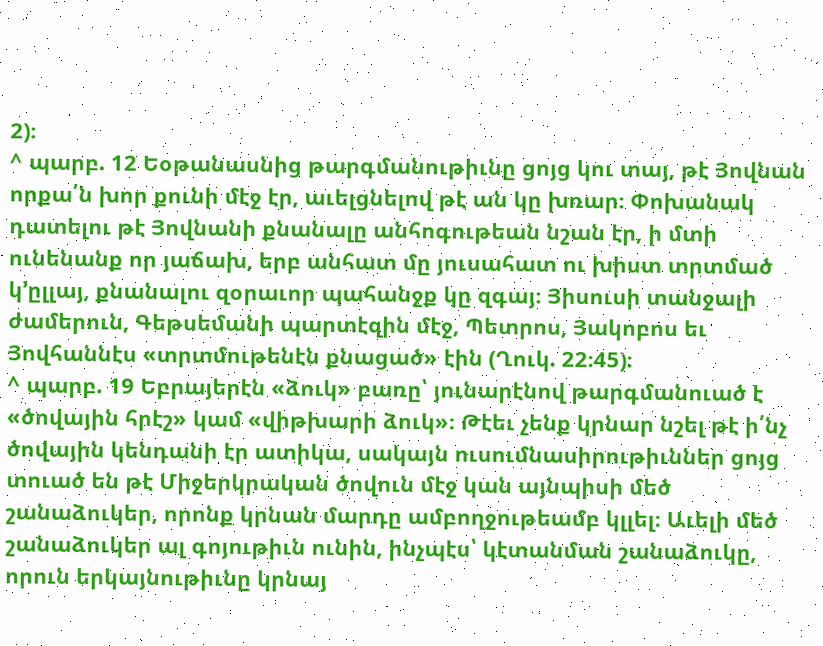2)։
^ պարբ. 12 Եօթանասնից թարգմանութիւնը ցոյց կու տայ, թէ Յովնան որքա՛ն խոր քունի մէջ էր, աւելցնելով թէ ան կը խռար։ Փոխանակ դատելու թէ Յովնանի քնանալը անհոգութեան նշան էր, ի մտի ունենանք որ յաճախ, երբ անհատ մը յուսահատ ու խիստ տրտմած կ’ըլլայ, քնանալու զօրաւոր պահանջք կը զգայ։ Յիսուսի տանջալի ժամերուն, Գեթսեմանի պարտէզին մէջ, Պետրոս, Յակոբոս եւ Յովհաննէս «տրտմութենէն քնացած» էին (Ղուկ. 22։45)։
^ պարբ. 19 Եբրայերէն «ձուկ» բառը՝ յունարէնով թարգմանուած է «ծովային հրէշ» կամ «վիթխարի ձուկ»։ Թէեւ չենք կրնար նշել թէ ի՛նչ ծովային կենդանի էր ատիկա, սակայն ուսումնասիրութիւններ ցոյց տուած են թէ Միջերկրական ծովուն մէջ կան այնպիսի մեծ շանաձուկեր, որոնք կրնան մարդը ամբողջութեամբ կլլել։ Աւելի մեծ շանաձուկեր ալ գոյութիւն ունին, ինչպէս՝ կէտանման շանաձուկը, որուն երկայնութիւնը կրնայ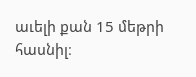աւելի քան 15 մեթրի հասնիլ։